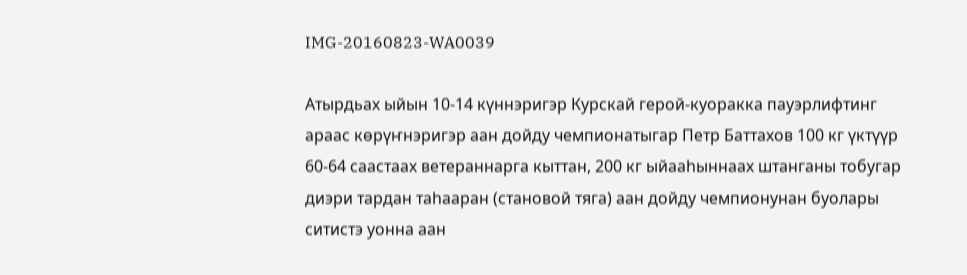IMG-20160823-WA0039

Атырдьах ыйын 10-14 күннэригэр Курскай герой-куоракка пауэрлифтинг араас көрүҥнэригэр аан дойду чемпионатыгар Петр Баттахов 100 кг үктүүр 60-64 саастаах ветераннарга кыттан, 200 кг ыйааһыннаах штанганы тобугар диэри тардан таһааран (становой тяга) аан дойду чемпионунан буолары ситистэ уонна аан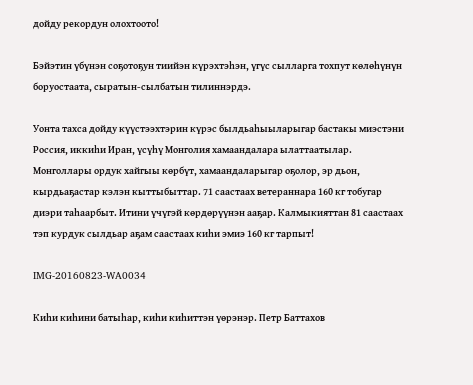дойду рекордун олохтоото!

Бэйэтин үбүнэн соҕотоҕун тиийэн күрэхтэһэн, үгүс сылларга тохпут көлөһүнүн боруостаата, сыратын-сылбатын тилиннэрдэ.

Уонта тахса дойду күүстээхтэрин күрэс былдьаһыыларыгар бастакы миэстэни Россия, иккиһи Иран, үсүһү Монголия хамаандалара ылаттаатылар. Монголлары ордук хайгыы көрбүт, хамаандаларыгар оҕолор, эр дьон, кырдьаҕастар кэлэн кыттыбыттар. 71 саастаах ветераннара 160 кг тобугар диэри таһаарбыт. Итини үчүгэй көрдөрүүнэн ааҕар. Калмыкияттан 81 саастаах тэп курдук сылдьар аҕам саастаах киһи эмиэ 160 кг тарпыт!

IMG-20160823-WA0034

Киһи киһини батыһар, киһи киһиттэн үөрэнэр. Петр Баттахов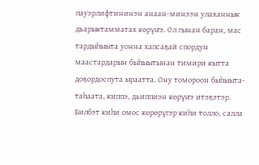пауэрлифтининэн анаан-минээн улаханнык дьарыктамматах көрүҥэ. Ол гынан баран, мас тардыһыыта уонна хапсаҕай спордун маастардарын быһыытынан тимири кытта доҕордоспута ыраатта. Ону томороон быһыыта-таһаата, киппэ, дьиппиэн көрүҥэ итэҕэтэр. Билбэт киһи омос көрөрүгэр киһи толло, салла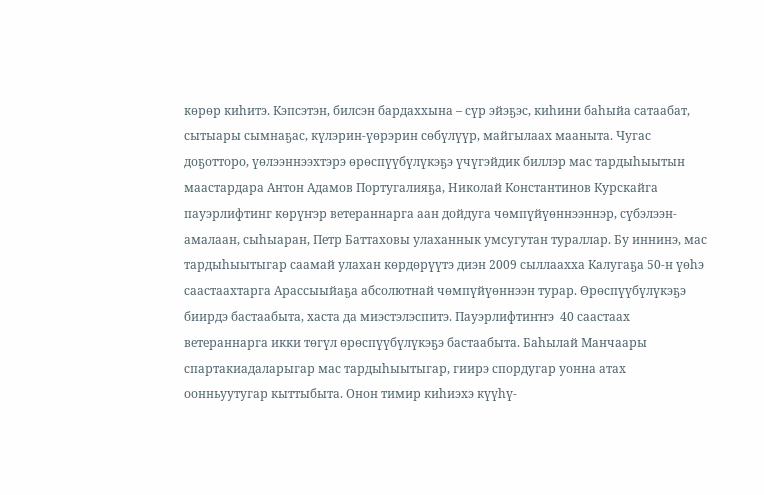көрөр киһитэ. Кэпсэтэн, билсэн бардаххына – сүр эйэҕэс, киһини баһыйа сатаабат, сытыары сымнаҕас, күлэрин-үөрэрин сөбүлүүр, майгылаах мааныта. Чугас доҕотторо, үөлээннээхтэрэ өрөспүүбүлүкэҕэ үчүгэйдик биллэр мас тардыһыытын маастардара Антон Адамов Португалияҕа, Николай Константинов Курскайга пауэрлифтинг көрүҥэр ветераннарга аан дойдуга чөмпүйүөннээннэр, сүбэлээн-амалаан, сыһыаран, Петр Баттаховы улаханнык умсугутан тураллар. Бу иннинэ, мас тардыһыытыгар саамай улахан көрдөрүүтэ диэн 2009 сыллаахха Калугаҕа 50-н үөһэ саастаахтарга Арассыыйаҕа абсолютнай чөмпүйүөннээн турар. Өрөспүүбүлүкэҕэ биирдэ бастаабыта, хаста да миэстэлэспитэ. Пауэрлифтиҥҥэ  40 саастаах ветераннарга икки төгүл өрөспүүбүлүкэҕэ бастаабыта. Баһылай Манчаары спартакиадаларыгар мас тардыһыытыгар, гиирэ спордугар уонна атах оонньуутугар кыттыбыта. Онон тимир киһиэхэ күүһү-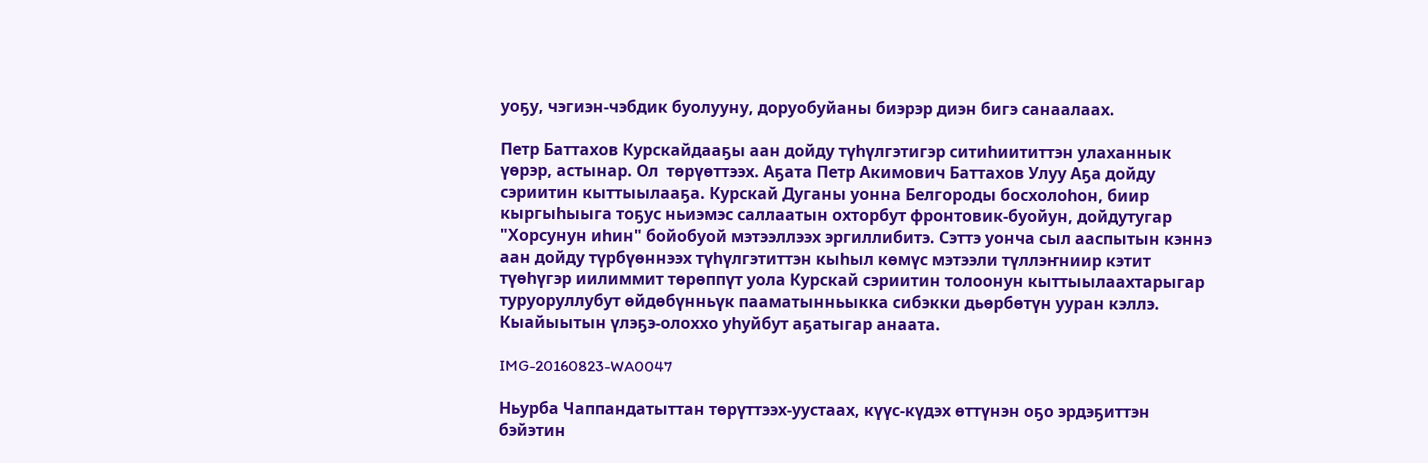уоҕу, чэгиэн-чэбдик буолууну, доруобуйаны биэрэр диэн бигэ санаалаах.

Петр Баттахов Курскайдааҕы аан дойду түһүлгэтигэр ситиһиититтэн улаханнык үөрэр, астынар. Ол  төрүөттээх. Аҕата Петр Акимович Баттахов Улуу Аҕа дойду сэриитин кыттыылааҕа. Курскай Дуганы уонна Белгороды босхолоһон, биир кыргыһыыга тоҕус ньиэмэс саллаатын охторбут фронтовик-буойун, дойдутугар "Хорсунун иһин" бойобуой мэтээллээх эргиллибитэ. Сэттэ уонча сыл ааспытын кэннэ аан дойду түрбүөннээх түһүлгэтиттэн кыһыл көмүс мэтээли түллэҥниир кэтит түөһүгэр иилиммит төрөппүт уола Курскай сэриитин толоонун кыттыылаахтарыгар туруоруллубут өйдөбүнньүк пааматынньыкка сибэкки дьөрбөтүн ууран кэллэ. Кыайыытын үлэҕэ-олоххо уһуйбут аҕатыгар анаата.

IMG-20160823-WA0047

Ньурба Чаппандатыттан төрүттээх-уустаах, күүс-күдэх өттүнэн оҕо эрдэҕиттэн бэйэтин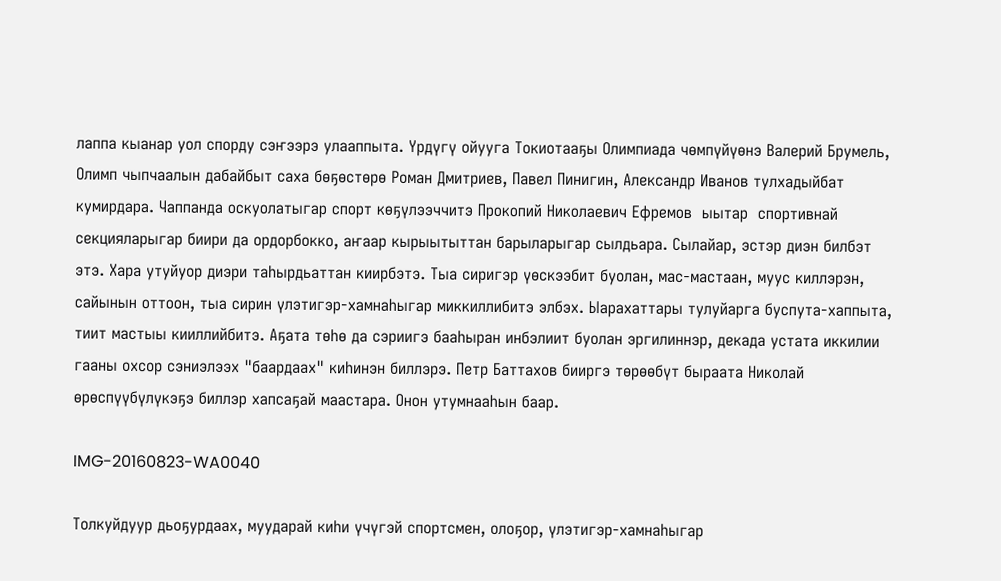лаппа кыанар уол спорду сэҥээрэ улааппыта. Үрдүгү ойууга Токиотааҕы Олимпиада чөмпүйүөнэ Валерий Брумель, Олимп чыпчаалын дабайбыт саха бөҕөстөрө Роман Дмитриев, Павел Пинигин, Александр Иванов тулхадыйбат кумирдара. Чаппанда оскуолатыгар спорт көҕүлээччитэ Прокопий Николаевич Ефремов  ыытар  спортивнай секцияларыгар биири да ордорбокко, аҥаар кырыытыттан барыларыгар сылдьара. Сылайар, эстэр диэн билбэт этэ. Хара утуйуор диэри таһырдьаттан киирбэтэ. Тыа сиригэр үөскээбит буолан, мас-мастаан, муус киллэрэн, сайынын оттоон, тыа сирин үлэтигэр-хамнаһыгар миккиллибитэ элбэх. Ыарахаттары тулуйарга буспута-хаппыта, тиит мастыы кииллийбитэ. Аҕата төһө да сэриигэ бааһыран инбэлиит буолан эргилиннэр, декада устата иккилии гааны охсор сэниэлээх "баардаах" киһинэн биллэрэ. Петр Баттахов бииргэ төрөөбүт быраата Николай өрөспүүбүлүкэҕэ биллэр хапсаҕай маастара. Онон утумнааһын баар.

IMG-20160823-WA0040

Толкуйдуур дьоҕурдаах, муударай киһи үчүгэй спортсмен, олоҕор, үлэтигэр-хамнаһыгар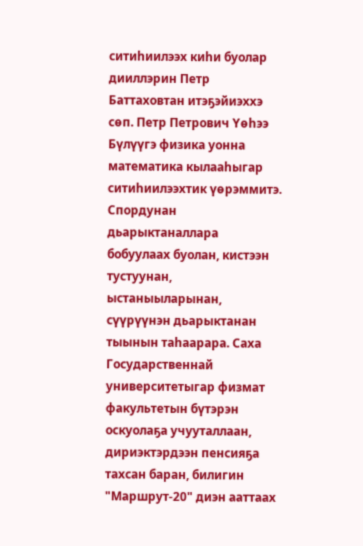ситиһиилээх киһи буолар дииллэрин Петр Баттаховтан итэҕэйиэххэ сөп. Петр Петрович Үөһээ Бүлүүгэ физика уонна математика кылааһыгар ситиһиилээхтик үөрэммитэ. Спордунан дьарыктаналлара бобуулаах буолан, кистээн тустуунан, ыстаныыларынан, сүүрүүнэн дьарыктанан тыынын таһаарара. Саха Государственнай университетыгар физмат факультетын бүтэрэн оскуолаҕа учууталлаан, дириэктэрдээн пенсияҕа тахсан баран, билигин "Маршрут-20" диэн ааттаах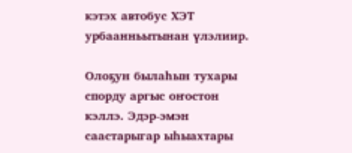кэтэх автобус ХЭТ урбаанньытынан үлэлиир.

Олоҕун былаһын тухары спорду аргыс оҥостон кэллэ. Эдэр-эмэн саастарыгар ыһыахтары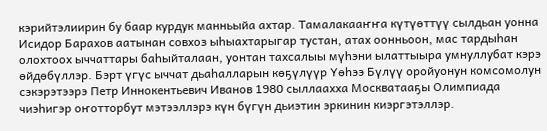кэрийтэлиирин бу баар курдук манньыйа ахтар. Тамалакааҥҥа күтүөттүү сылдьан уонна Исидор Барахов аатынан совхоз ыһыахтарыгар тустан, атах оонньоон, мас тардыһан олохтоох ыччаттары баһыйталаан, уонтан тахсалыы мүһэни ылаттыыра умнуллубат кэрэ өйдөбүллэр. Бэрт үгүс ыччат дьаһалларын көҕүлүүр Үөһээ Бүлүү оройуонун комсомолун сэкэрэтээрэ Петр Иннокентьевич Иванов 1980 сыллаахха Москватааҕы Олимпиада чиэһигэр оҥотторбут мэтээллэрэ күн бүгүн дьиэтин эркинин киэргэтэллэр.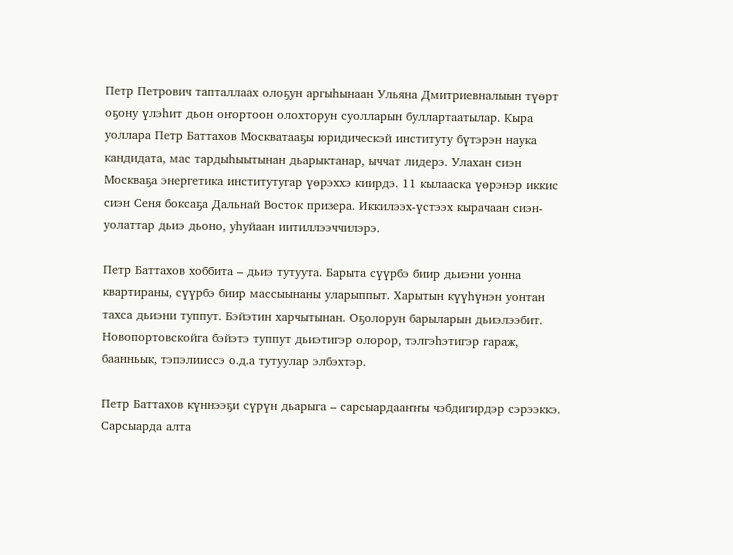Петр Петрович тапталлаах олоҕун аргыһынаан Ульяна Дмитриевналыын түөрт оҕону үлэһит дьон оҥортоон олохторун суолларын буллартаатылар. Кыра уоллара Петр Баттахов Москватааҕы юридическэй институту бүтэрэн наука кандидата, мас тардыһыытынан дьарыктанар, ыччат лидерэ. Улахан сиэн Москваҕа энергетика институтугар үөрэххэ киирдэ. 11 кылааска үөрэнэр иккис сиэн Сеня боксаҕа Дальнай Восток призера. Иккилээх-үстээх кырачаан сиэн-уолаттар дьиэ дьоно, уһуйаан иитиллээччилэрэ.

Петр Баттахов хоббита – дьиэ тутуута. Барыта сүүрбэ биир дьиэни уонна квартираны, сүүрбэ биир массыынаны уларыппыт. Харытын күүһүнэн уонтан тахса дьиэни туппут. Бэйэтин харчытынан. Оҕолорун барыларын дьиэлээбит. Новопортовскойга бэйэтэ туппут дьиэтигэр олорор, тэлгэһэтигэр гараж, баанньык, тэпэлииссэ о.д.а тутуулар элбэхтэр.

Петр Баттахов күннээҕи сүрүн дьарыга – сарсыардааҥҥы чэбдигирдэр сэрээккэ. Сарсыарда алта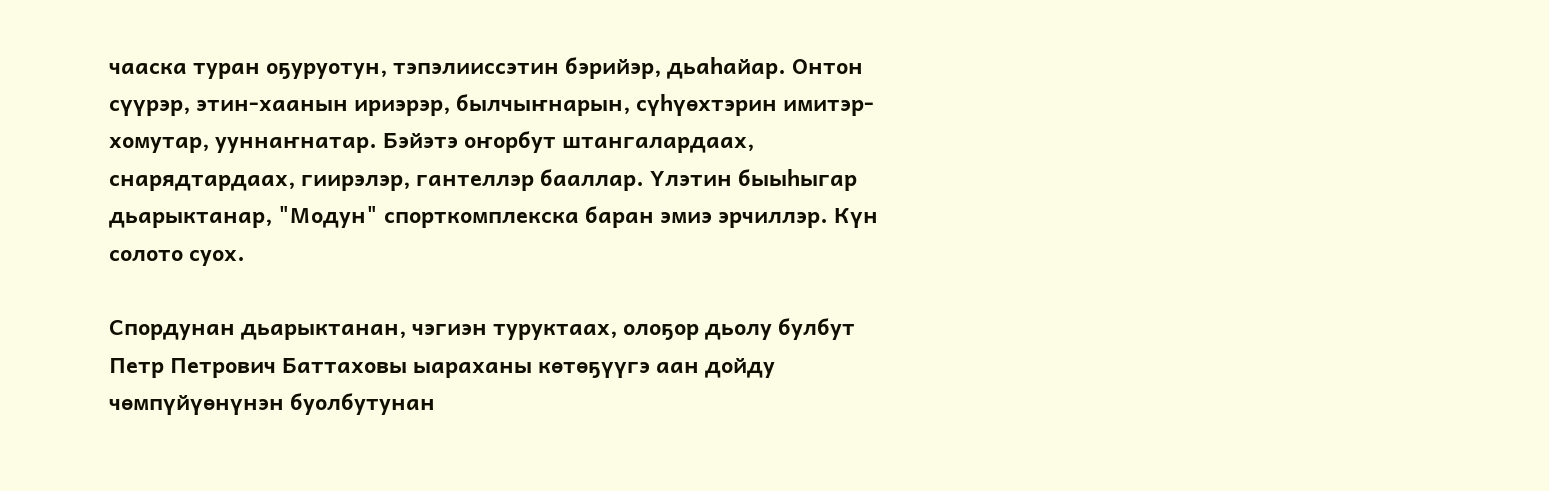чааска туран оҕуруотун, тэпэлииссэтин бэрийэр, дьаһайар. Онтон сүүрэр, этин-хаанын ириэрэр, былчыҥнарын, сүһүөхтэрин имитэр-хомутар, ууннаҥнатар. Бэйэтэ оҥорбут штангалардаах, снарядтардаах, гиирэлэр, гантеллэр бааллар. Үлэтин быыһыгар дьарыктанар, "Модун" спорткомплекска баран эмиэ эрчиллэр. Күн солото суох.

Спордунан дьарыктанан, чэгиэн туруктаах, олоҕор дьолу булбут Петр Петрович Баттаховы ыараханы көтөҕүүгэ аан дойду чөмпүйүөнүнэн буолбутунан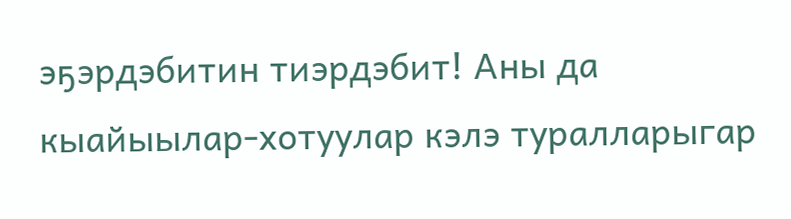эҕэрдэбитин тиэрдэбит! Аны да кыайыылар-хотуулар кэлэ туралларыгар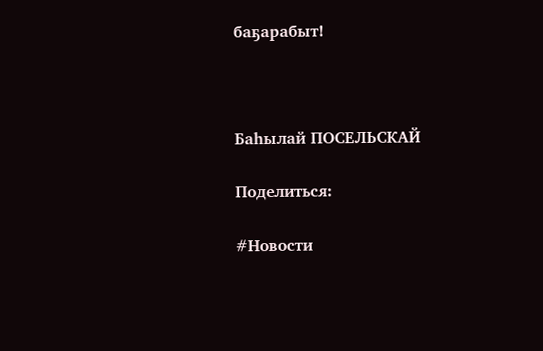баҕарабыт!



Баһылай ПОСЕЛЬСКАЙ

Поделиться:

#Новости